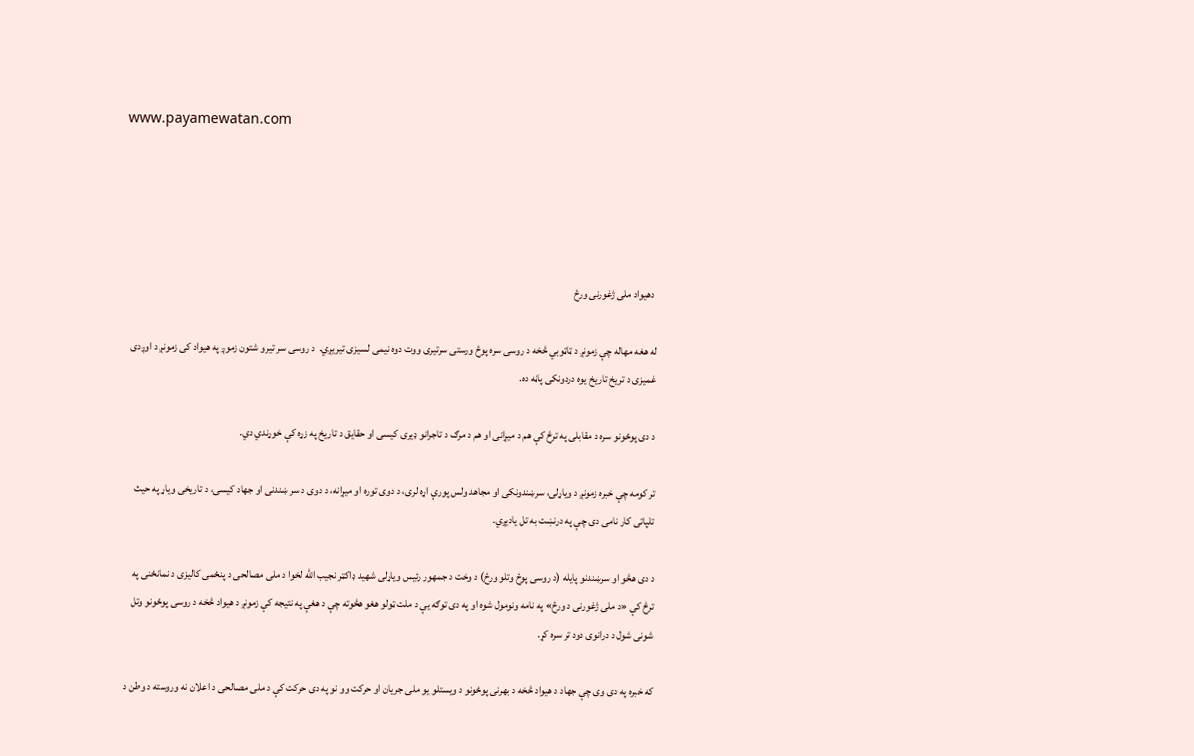www.payamewatan.com





 دهیواد ملی ژغورنی ورځ

له هغه مهاله چې زمونږ د ټاټوبي څخه د روسی سره پوځ ورستی سرتیری ووت دوه نیمی لسیزی تیریږي.  د روسی سر تیرو شتون زموږ په هیواد کی زمونږ د اوږدی غمیزی د تریخ تاریخ یوه دردونکی پاڼه ده.

د دی پوځونو سره د مقابلی په ترڅ کې هم د میړانی او هم د مرګ د تاجرانو ډیری کیسی او حقایق د تاریخ په زړه کې خوړندي دي.

تر کومه چې خبره زمونږ د ویاړلی، سرښندونکی او مجاهد ولس پورې اړه لری، د دوی توره او میړانه، د دوی د سر ښندنی او جهاد کیسی، د تاریخی ویاړ په حیث تلپاتی کار نامی دی چې په درنښت به تل یادیږي.

د دی هڅو او سرښندنو پایله (د روسی پوځ وتلو ورځ) د وخت د جمهور رئیس ویاړلی شهید ډاکټر نجیب الله لخوا د ملی مصالحی د پنځمی کالیزی د نمانځنی په ترڅ کې «د ملی ژغورنی د ورځ» په نامه ونومول شوه او په دی توګه یې د ملت ټولو هغو هڅوته چې د هغې په نتیجه کې زمونږ د هیواد څخه د روسی پوځونو وتل شونی شول د درانوی دود تر سره کړ.

که خبره په دی وی چې جهاد د هیواد څخه د بهرنی پوځونو د ویستلو یو ملی جریان او حرکت وو نو په دی حرکت کې د ملی مصالحی د اعلان نه وروسته د وطن د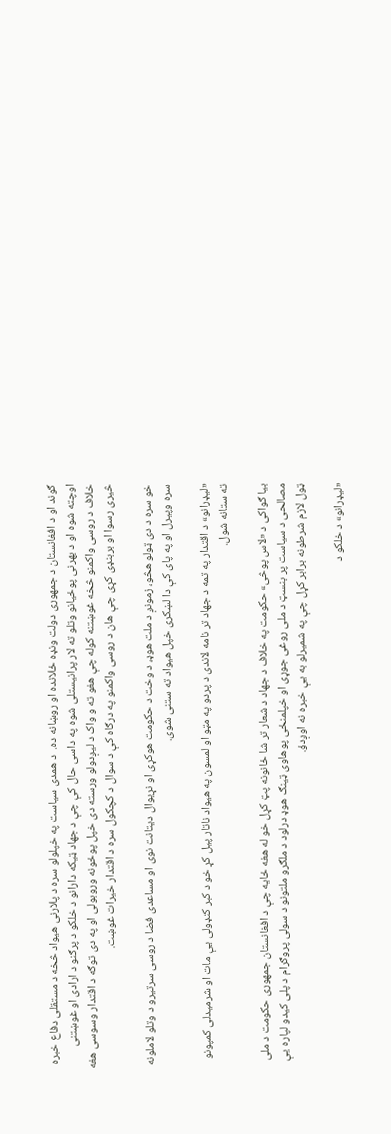ګوند او د افغانستان د جمهوری دولت ونډه ځلانده او روښانه ده.  د همدی سیاست په خپلولو سره د پلارنی هیواد څخه د مستقلی دفاع خبره اوچته شوه او د بهرنی پوځیانو وتلو ته لار پرانیستلی شوه په داسی حال کې چې د جهاد ټیکه دارانو د خلکو د پرګنو د ارادی او غوښتنی خلاف د روسی واکمنو څخه غوښتنه کوله چې هغو ته و واک د لیږدولو ورسته دی خپل پوځونه وروبولی او په دی توګه د اقتدار وسوسی هغه څیری رسوا او بربنډی کړی چې هان د روسی واکمنو په درګاه کې د سوال د کچکول سره د اقتدار خیرات غوښت.

خو سره د دی ټولو هڅو، زمونږ د ملت هوډ، د وخت د حکومت هوکړی او نړیوال دیتانت نوی او مساعدی فضا د روسی سرتیرو د وتلو لاملونه سره وپیرل او په پای کې دا لښکری خپل هیواد ته ستنی شوی.

«لیډرانو» د اقتدار په تمه د جهاد تر نامه لاندی د پردو په مټو او لمسون په هیواد ناتار پیل کړ خو د کبر کنډولی یې مات او شرمیدلی کمپونو ته ستانه شول.

بیا ګواکی د «لاس پوڅی» حکومت په خلاف د جهاد د شعار تر شا ځانونه پټ کړل خو له هغه ځایه چې د افغانستان جمهوری حکومت د ملی مصالحی د سیاست پر بنسټ د ملی روغی جوړی او خپلمنځی پوهاوی ټینګ هوډ درلود د ملګرو ملتونو د سولی پروګرام د پلی کیدو لپاره یې ټول لازم شرطونه برابر کړل چې په شمیرلو به یې خبره نه اوږدؤ.

«لیډرانو» د خلکو د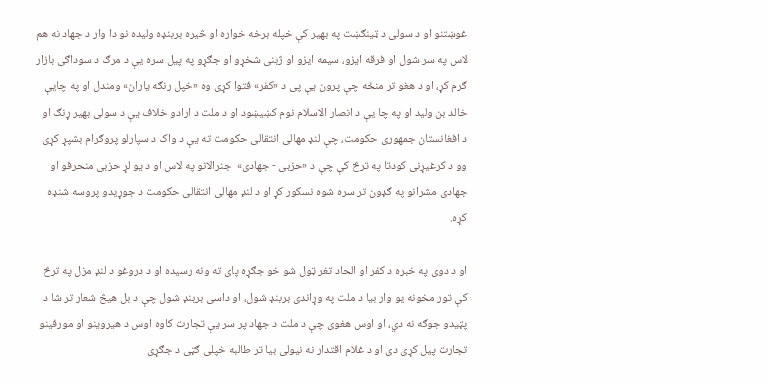غوښتنو او د سولی د ټینګښت په بهیر کې خپله برخه خواره او څیره بربنډه ولیده نو دا وار د جهاد نه هم لاس په سر شول او فرقه ایزو، سیمه ایزو او ژبنی شخړو او جګړو په پیل سره یې د مرګ د سوداګی بازار ګرم کړ، او د هغو تر منځه چې پرون یې پی د «کفر» فتوا کړی وه «خپل رنګه یاران» ومندل او په چایې خالد بن ولید او په چا یې د انصار الاسلام نوم کښیښود او د ملت د ارادو خلاف یې د سولی بهیر ړنګ او د افغانستان جمهوری حکومت، چې لنډ مهالی انتقالی حکومت ته یې د واک د سپارلو پروګرام بشپړ کړی وو د کرغیړنی کودتا په ترڅ کې چې د «حزبی - جهادی»  جنرالانو په لاس او د یو لړ حزبی منحرفو او جهادی مشرانو په ګډون تر سره شوه نسکور کړ او د لنډ مهالی انتقالی حکومت د جوړیدو پروسه شنډه کړه.

او د دوی په خبره د کفر او الحاد تغر ټول شو خو جګړه پای ته ونه رسیده او د دروغو د لنډ مزل په ترڅ کې تور مخونه یو وار بیا د ملت په وړاندی بربنډ شول، او داسی بربنډ شول چې د بل هیڅ شعار تر شا د پټیدو جوګه نه دي، او اوس هغوی چې د ملت د جهاد پر سر یې تجارت کاوه اوس د هیروینو او مورفینو تجارت پیل کړی دی او د غلام اقتدار نه نیولی بیا تر طالبه خپلی ګټی د جګړی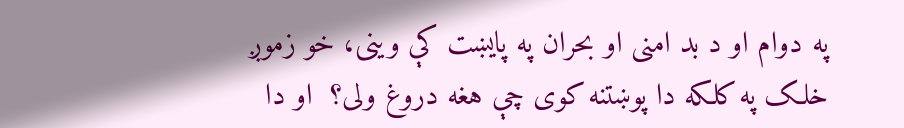په دوام او د بد امنی او بحران په پایښت کې وینی، خو زموږ خلک په کلکه دا پوښتنه کوی چې هغه دروغ ولی؟  او دا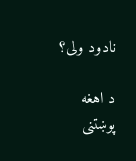نادود ولی؟

د اهغه پوښتنی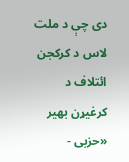دی چې د ملت لاس د کرکجن ائتلاف د کرغیړن بهیر «حزبی -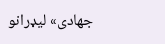جهادی» لیډرانو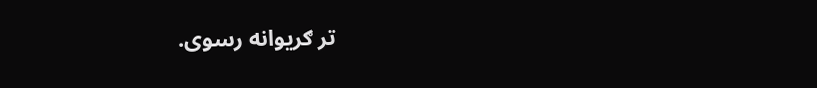تر ګریوانه رسوی.